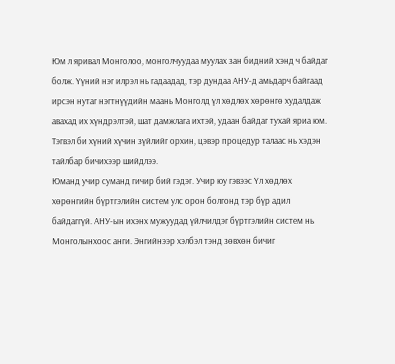Юм л яривал Монголоо, монголчуудаа муулах зан бидний хэнд ч байдаг болж. Үүний нэг илрэл нь гадаадад, тэр дундаа АНУ-д амьдарч байгаад ирсэн нутаг нэгтнүүдийн маань Монголд үл хөдлөх хөрөнгө худалдаж авахад их хүндрэлтэй, шат дамжлага ихтэй, удаан байдаг тухай яриа юм. Тэгвэл би хүний хүчин зүйлийг орхин, цэвэр процедур талаас нь хэдэн тайлбар бичихээр шийдлээ.
Юманд учир суманд гичир бий гэдэг. Учир юу гэвээс Үл хөдлөх хөрөнгийн бүртгэлийн систем улс орон болгонд тэр бүр адил байдаггүй. АНУ-ын ихэнх мужуудад үйлчилдэг бүртгэлийн систем нь Монголынхоос анги. Энгийнээр хэлбэл тэнд зөвхөн бичиг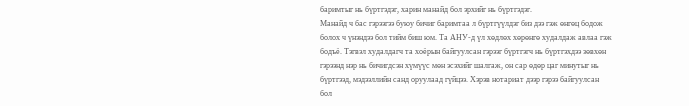баримтыг нь бүртгэдэг, харин манайд бол эрхийг нь бүртгэдэг.
Манайд ч бас гэрээгээ буюу бичиг баримтаа л бүртгүүлдэг биз дээ гэж өнгөц бодож болох ч үнэндээ бол тийм биш юм. Та АНУ-д үл хөдлөх хөрөнгө худалдаж авлаа гэж бодъё. Тэгвэл худалдагч та хоёрын байгуулсан гэрээг бүртгэгч нь бүртгэхдээ зөвхөн гэрээнд нэр нь бичигдсэн хүмүүс мөн эсэхийг шалгаж, он сар өдөр цаг минутыг нь бүртгээд, мэдээллийн санд оруулаад гүйцээ. Хэрэв нотариат дээр гэрээ байгуулсан бол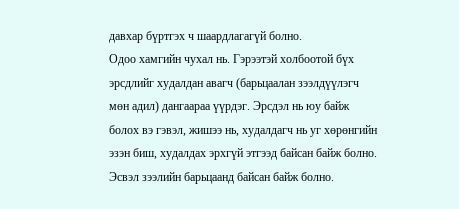давхар бүртгэх ч шаардлагагүй болно.
Одоо хамгийн чухал нь. Гэрээтэй холбоотой бүх эрсдлийг худалдан авагч (барьцаалан зээлдүүлэгч мөн адил) дангаараа үүрдэг. Эрсдэл нь юу байж болох вэ гэвэл, жишээ нь, худалдагч нь уг хөрөнгийн эзэн биш, худалдах эрхгүй этгээд байсан байж болно. Эсвэл зээлийн барьцаанд байсан байж болно.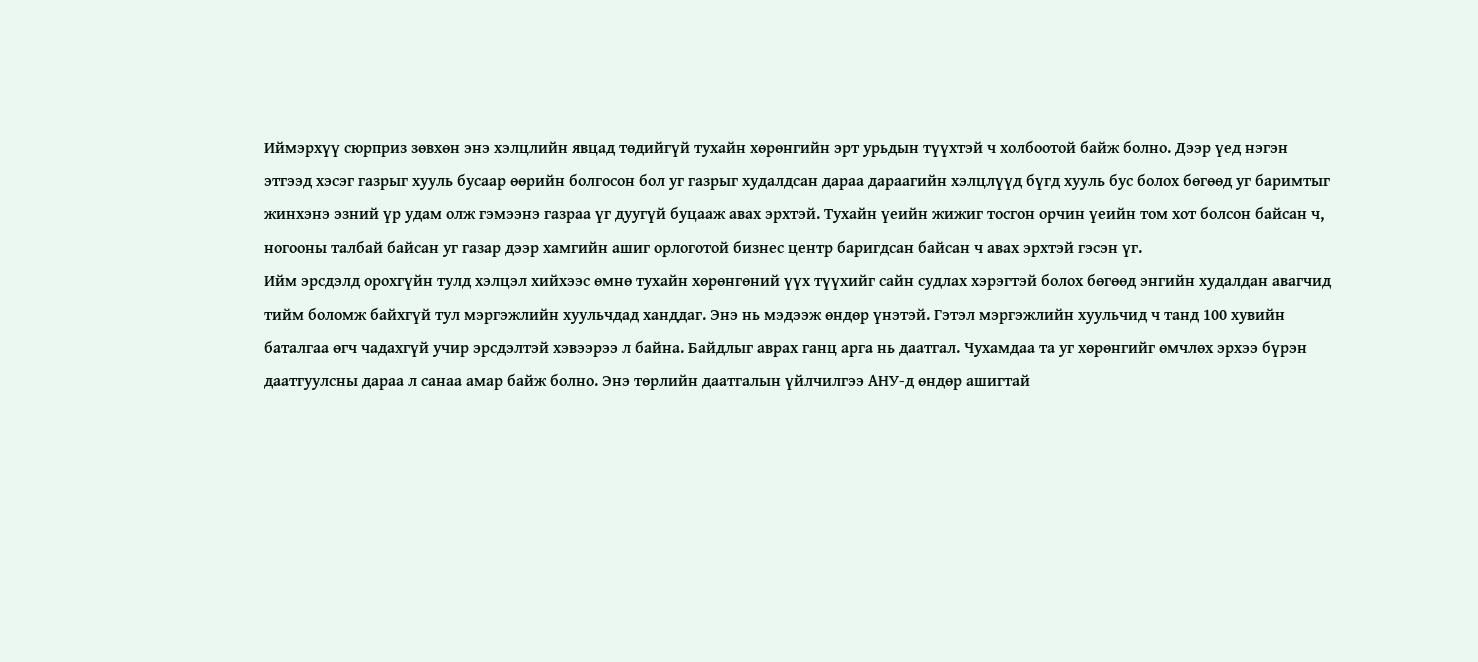Иймэрхүү сюрприз зөвхөн энэ хэлцлийн явцад төдийгүй тухайн хөрөнгийн эрт урьдын түүхтэй ч холбоотой байж болно. Дээр үед нэгэн этгээд хэсэг газрыг хууль бусаар өөрийн болгосон бол уг газрыг худалдсан дараа дараагийн хэлцлүүд бүгд хууль бус болох бөгөөд уг баримтыг жинхэнэ эзний үр удам олж гэмээнэ газраа үг дуугүй буцааж авах эрхтэй. Тухайн үеийн жижиг тосгон орчин үеийн том хот болсон байсан ч, ногооны талбай байсан уг газар дээр хамгийн ашиг орлоготой бизнес центр баригдсан байсан ч авах эрхтэй гэсэн үг.
Ийм эрсдэлд орохгүйн тулд хэлцэл хийхээс өмнө тухайн хөрөнгөний үүх түүхийг сайн судлах хэрэгтэй болох бөгөөд энгийн худалдан авагчид тийм боломж байхгүй тул мэргэжлийн хуульчдад ханддаг. Энэ нь мэдээж өндөр үнэтэй. Гэтэл мэргэжлийн хуульчид ч танд 100 хувийн баталгаа өгч чадахгүй учир эрсдэлтэй хэвээрээ л байна. Байдлыг аврах ганц арга нь даатгал. Чухамдаа та уг хөрөнгийг өмчлөх эрхээ бүрэн даатгуулсны дараа л санаа амар байж болно. Энэ төрлийн даатгалын үйлчилгээ АНУ-д өндөр ашигтай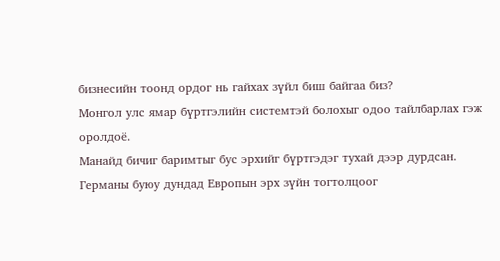бизнесийн тоонд ордог нь гайхах зүйл биш байгаа биз?
Монгол улс ямар бүртгэлийн системтэй болохыг одоо тайлбарлах гэж оролдоё.
Манайд бичиг баримтыг бус эрхийг бүртгэдэг тухай дээр дурдсан. Германы буюу дундад Европын эрх зүйн тогтолцоог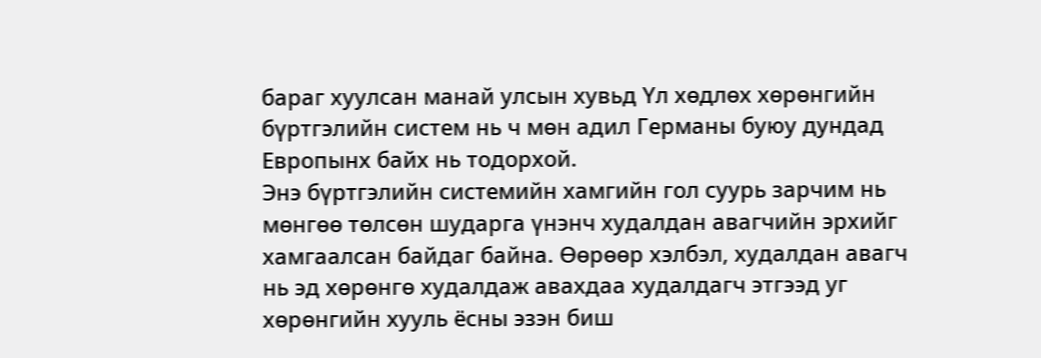бараг хуулсан манай улсын хувьд Үл хөдлөх хөрөнгийн бүртгэлийн систем нь ч мөн адил Германы буюу дундад Европынх байх нь тодорхой.
Энэ бүртгэлийн системийн хамгийн гол суурь зарчим нь мөнгөө төлсөн шударга үнэнч худалдан авагчийн эрхийг хамгаалсан байдаг байна. Өөрөөр хэлбэл, худалдан авагч нь эд хөрөнгө худалдаж авахдаа худалдагч этгээд уг хөрөнгийн хууль ёсны эзэн биш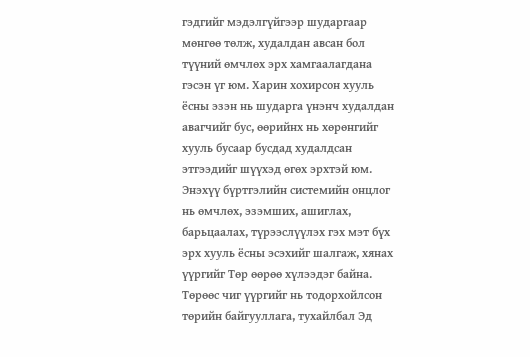гэдгийг мэдэлгүйгээр шударгаар мөнгөө төлж, худалдан авсан бол түүний өмчлөх эрх хамгаалагдана гэсэн үг юм. Харин хохирсон хууль ёсны эзэн нь шударга үнэнч худалдан авагчийг бус, өөрийнх нь хөрөнгийг хууль бусаар бусдад худалдсан этгээдийг шүүхэд өгөх эрхтэй юм.
Энэхүү бүртгэлийн системийн онцлог нь өмчлөх, эзэмших, ашиглах, барьцаалах, түрээслүүлэх гэх мэт бүх эрх хууль ёсны эсэхийг шалгаж, хянах үүргийг Төр өөрөө хүлээдэг байна. Төрөөс чиг үүргийг нь тодорхойлсон төрийн байгууллага, тухайлбал Эд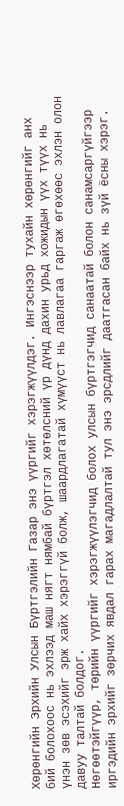Хөрөнгийн Эрхийн Улсын Бүртгэлийн Газар энэ үүргийг хэрэгжүүлдэг. Ингэснээр тухайн хөрөнгийг анх бий болохоос нь эхлээд маш нягт нямбай бүртгэл хөтөлсний үр дүнд дахин урьд хожидын үүх түүх нь үнэн зөв эсэхийг эрж хайх хэрэггүй болж, шаардлагатай хүмүүст нь лавлагаа гаргаж өгөхөөс эхлэн олон давуу талтай болдог.
Нөгөөтэйгүүр, төрийн үүргийг хэрэгжүүлэгчид болох улсын бүртгэгчид санаатай болон санамсаргүйгээр иргэдийн эрхийг зөрчих явдал гарах магадлалтай тул энэ эрсдлийг даатгасан байх нь зүй ёсны хэрэг.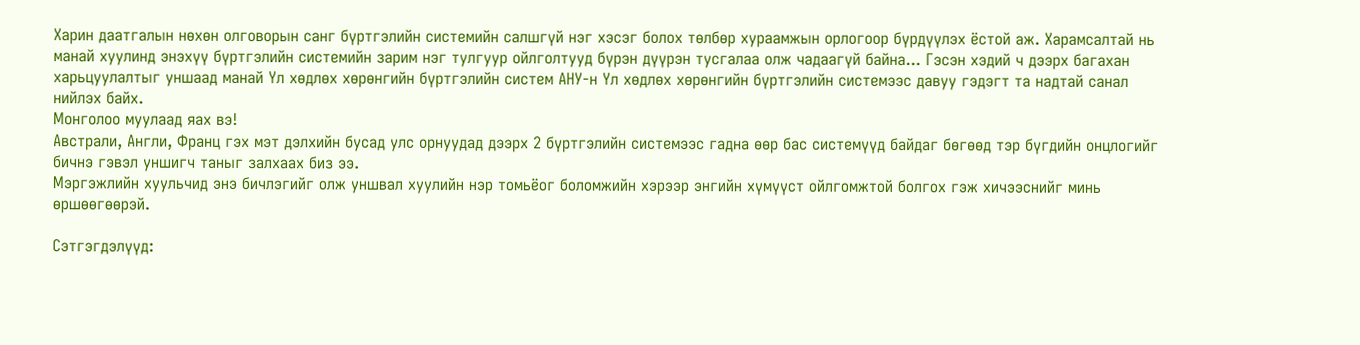Харин даатгалын нөхөн олговорын санг бүртгэлийн системийн салшгүй нэг хэсэг болох төлбөр хураамжын орлогоор бүрдүүлэх ёстой аж. Харамсалтай нь манай хуулинд энэхүү бүртгэлийн системийн зарим нэг тулгуур ойлголтууд бүрэн дүүрэн тусгалаа олж чадаагүй байна... Гэсэн хэдий ч дээрх багахан харьцуулалтыг уншаад манай Үл хөдлөх хөрөнгийн бүртгэлийн систем АНУ-н Үл хөдлөх хөрөнгийн бүртгэлийн системээс давуу гэдэгт та надтай санал нийлэх байх.
Монголоо муулаад яах вэ!
Австрали, Англи, Франц гэх мэт дэлхийн бусад улс орнуудад дээрх 2 бүртгэлийн системээс гадна өөр бас системүүд байдаг бөгөөд тэр бүгдийн онцлогийг бичнэ гэвэл уншигч таныг залхаах биз ээ.
Мэргэжлийн хуульчид энэ бичлэгийг олж уншвал хуулийн нэр томьёог боломжийн хэрээр энгийн хүмүүст ойлгомжтой болгох гэж хичээснийг минь өршөөгөөрэй.

Сэтгэгдэлүүд: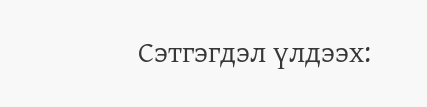Сэтгэгдэл үлдээх: